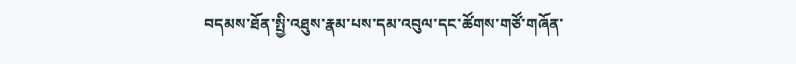བདམས་ཐོན་སྤྱི་འཐུས་རྣམ་པས་དམ་འབུལ་དང་ཚོགས་གཙོ་གཞོན་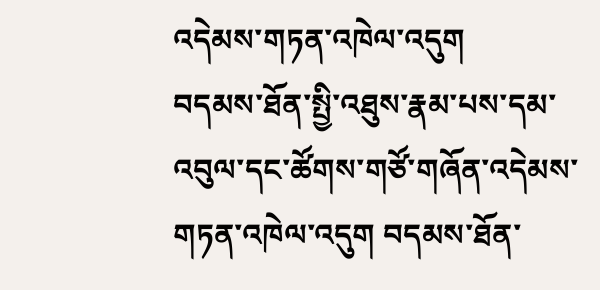འདེམས་གཏན་འཁེལ་འདུག
བདམས་ཐོན་སྤྱི་འཐུས་རྣམ་པས་དམ་འབུལ་དང་ཚོགས་གཙོ་གཞོན་འདེམས་གཏན་འཁེལ་འདུག བདམས་ཐོན་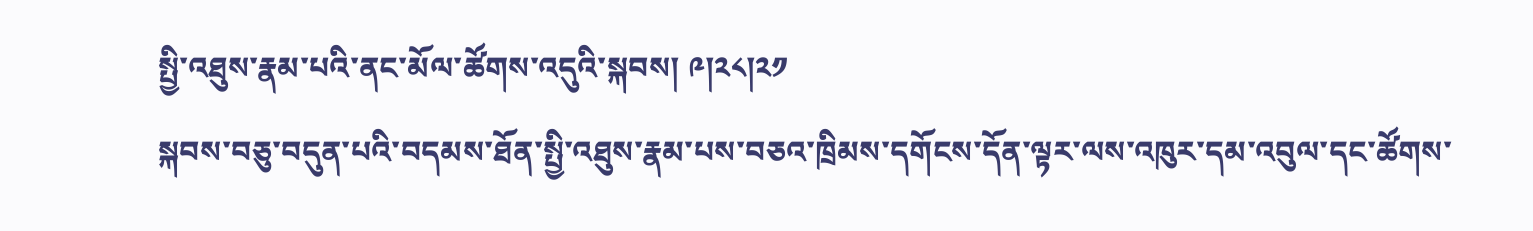སྤྱི་འཐུས་རྣམ་པའི་ནང་མོལ་ཚོགས་འདུའི་སྐབས། ༩།༢༨།༢༡
སྐབས་བཅུ་བདུན་པའི་བདམས་ཐོན་སྤྱི་འཐུས་རྣམ་པས་བཅའ་ཁྲིམས་དགོངས་དོན་ལྟར་ལས་འཁུར་དམ་འབུལ་དང་ཚོགས་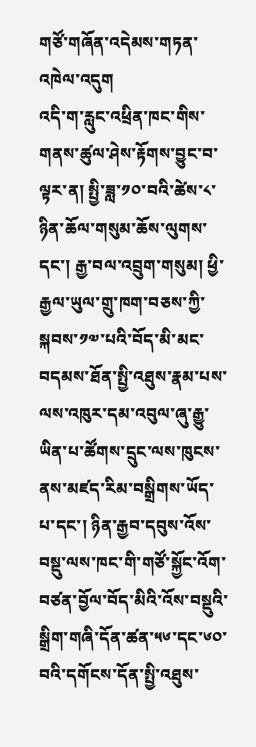གཙོ་གཞོན་འདེམས་གཏན་འཁེལ་འདུག
འདི་ག་རླུང་འཕྲིན་ཁང་གིས་གནས་ཚུལ་ཤེས་རྟོགས་བྱུང་བ་ལྟར་ན། སྤྱི་ཟླ་༡༠་བའི་ཚེས་༨་ཉིན་ཆོལ་གསུམ་ཆོས་ལུགས་དང་། རྒྱ་བལ་འབྲུག་གསུམ། ཕྱི་རྒྱལ་ཡུལ་གྲུ་ཁག་བཅས་ཀྱི་སྐབས་༡༧་པའི་བོད་མི་མང་བདམས་ཐོན་སྤྱི་འཐུས་རྣམ་པས་ལས་འཁུར་དམ་འབུལ་ཞུ་རྒྱུ་ཡིན་པ་ཚོགས་དྲུང་ལས་ཁུངས་ནས་མཛད་རིམ་བསྒྲིགས་ཡོད་པ་དང་། ཉིན་རྒྱབ་དབུས་འོས་བསྡུ་ལས་ཁང་གི་གཙོ་སྐྱོང་འོག་བཙན་བྱོལ་བོད་མིའི་འོས་བསྡུའི་སྒྲིག་གཞི་དོན་ཚན་༥༦་དང་༦༠་བའི་དགོངས་དོན་སྤྱི་འཐུས་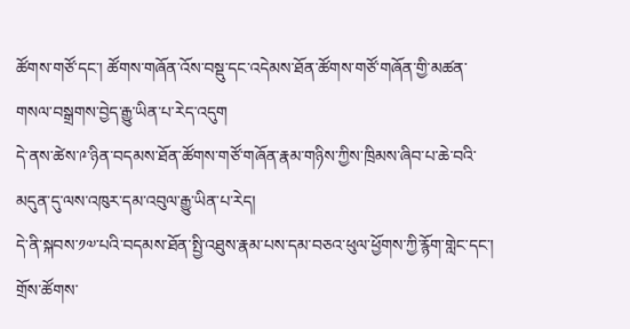ཚོགས་གཙོ་དང་། ཚོགས་གཞོན་འོས་བསྡུ་དང་འདེམས་ཐོན་ཚོགས་གཙོ་གཞོན་གྱི་མཚན་གསལ་བསྒྲགས་བྱེད་རྒྱུ་ཡིན་པ་རེད་འདུག
དེ་ནས་ཚེས་༩་ཉིན་བདམས་ཐོན་ཚོགས་གཙོ་གཞོན་རྣམ་གཉིས་ཀྱིས་ཁྲིམས་ཞིབ་པ་ཆེ་བའི་མདུན་དུ་ལས་འཁུར་དམ་འབུལ་རྒྱུ་ཡིན་པ་རེད།
དེ་ནི་སྐབས་༡༧་པའི་བདམས་ཐོན་སྤྱི་འཐུས་རྣམ་པས་དམ་བཅའ་ཕུལ་ཕྱོགས་ཀྱི་རྙོག་གླེང་དང་། གྲོས་ཚོགས་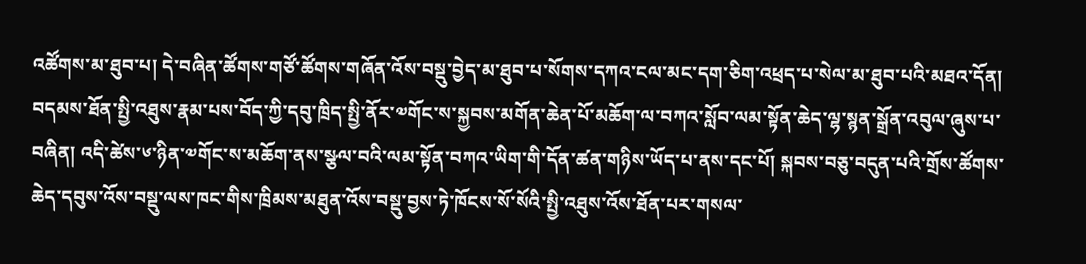འཚོགས་མ་ཐུབ་པ། དེ་བཞིན་ཚོགས་གཙོ་ཚོགས་གཞོན་འོས་བསྡུ་བྱེད་མ་ཐུབ་པ་སོགས་དཀའ་ངལ་མང་དག་ཅིག་འཕྲད་པ་སེལ་མ་ཐུབ་པའི་མཐའ་དོན།
བདམས་ཐོན་སྤྱི་འཐུས་རྣམ་པས་བོད་ཀྱི་དབུ་ཁྲིད་སྤྱི་ནོར་༧གོང་ས་སྐྱབས་མགོན་ཆེན་པོ་མཆོག་ལ་བཀའ་སློབ་ལམ་སྟོན་ཆེད་ལྷ་སྙན་སྒྲོན་འབུལ་ཞུས་པ་བཞིན། འདི་ཚེས་༦་ཉིན་༧གོང་ས་མཆོག་ནས་སྩལ་བའི་ལམ་སྟོན་བཀའ་ཡིག་གི་དོན་ཚན་གཉིས་ཡོད་པ་ནས་དང་པོ། སྐབས་བཅུ་བདུན་པའི་གྲོས་ཚོགས་ཆེད་དབུས་འོས་བསྡུ་ལས་ཁང་གིས་ཁྲིམས་མཐུན་འོས་བསྡུ་བྱས་ཏེ་ཁོངས་སོ་སོའི་སྤྱི་འཐུས་འོས་ཐོན་པར་གསལ་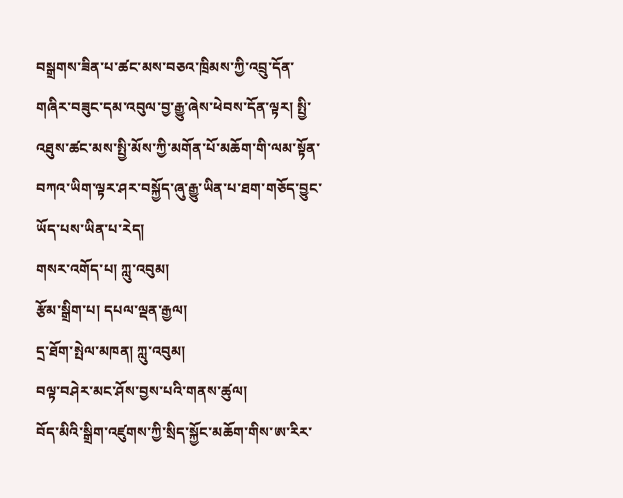བསྒྲགས་ཟིན་པ་ཚང་མས་བཅའ་ཁྲིམས་ཀྱི་འབྲུ་དོན་གཞིར་བཟུང་དམ་འབུལ་བྱ་རྒྱུ་ཞེས་ཕེབས་དོན་ལྟར། སྤྱི་འཐུས་ཚང་མས་སྤྱི་མོས་ཀྱི་མགོན་པོ་མཆོག་གི་ལམ་སྟོན་བཀའ་ཡིག་ལྟར་ཤར་བསྐྱོད་ཞུ་རྒྱུ་ཡིན་པ་ཐག་གཅོད་བྱུང་ཡོད་པས་ཡིན་པ་རེད།
གསར་འགོད་པ། ཀླུ་འབུམ།
རྩོམ་སྒྲིག་པ། དཔལ་ལྡན་རྒྱལ།
དྲ་ཐོག་སྤེལ་མཁན། ཀླུ་འབུམ།
བལྟ་བཤེར་མང་ཤོས་བྱས་པའི་གནས་ཚུལ།
བོད་མིའི་སྒྲིག་འཛུགས་ཀྱི་སྲིད་སྐྱོང་མཆོག་གིས་ཨ་རིར་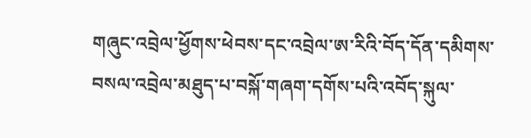གཞུང་འབྲེལ་ཕྱོགས་ཕེབས་དང་འབྲེལ་ཨ་རིའི་བོད་དོན་དམིགས་བསལ་འབྲེལ་མཐུད་པ་བསྐོ་གཞག་དགོས་པའི་འབོད་སྐུལ་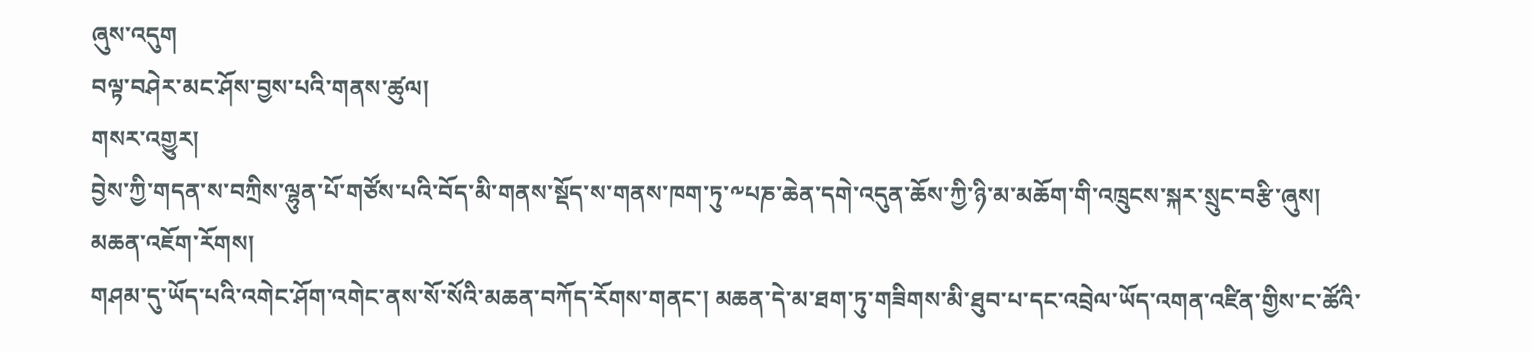ཞུས་འདུག
བལྟ་བཤེར་མང་ཤོས་བྱས་པའི་གནས་ཚུལ།
གསར་འགྱུར།
བྱེས་ཀྱི་གདན་ས་བཀྲིས་ལྷུན་པོ་གཙོས་པའི་བོད་མི་གནས་སྡོད་ས་གནས་ཁག་ཏུ་༸པཎ་ཆེན་དགེ་འདུན་ཆོས་ཀྱི་ཉི་མ་མཆོག་གི་འཁྲུངས་སྐར་སྲུང་བརྩི་ཞུས།
མཆན་འཇོག་རོགས།
གཤམ་དུ་ཡོད་པའི་འགེང་ཤོག་འགེང་ནས་སོ་སོའི་མཆན་བཀོད་རོགས་གནང་། མཆན་དེ་མ་ཐག་ཏུ་གཟིགས་མི་ཐུབ་པ་དང་འབྲེལ་ཡོད་འགན་འཛིན་གྱིས་ང་ཚོའི་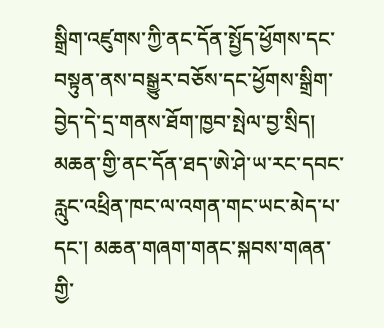སྒྲིག་འཛུགས་ཀྱི་ནང་དོན་སྤྱོད་ཕྱོགས་དང་བསྟུན་ནས་བསྒྱུར་བཅོས་དང་ཕྱོགས་སྒྲིག་བྱེད་དེ་དྲ་གནས་ཐོག་ཁྱབ་སྤེལ་བྱ་སྲིད། མཆན་གྱི་ནང་དོན་ཐད་ཨེ་ཤེ་ཡ་རང་དབང་རླུང་འཕྲིན་ཁང་ལ་འགན་གང་ཡང་མེད་པ་དང་། མཆན་གཞག་གནང་སྐབས་གཞན་གྱི་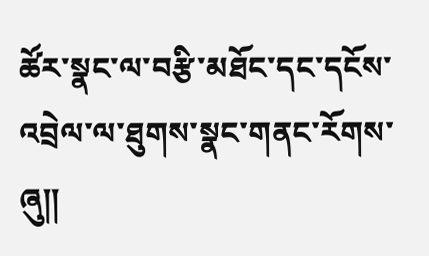ཚོར་སྣང་ལ་བརྩི་མཐོང་དང་དངོས་འབྲེལ་ལ་ཐུགས་སྣང་གནང་རོགས་ཞུ༎